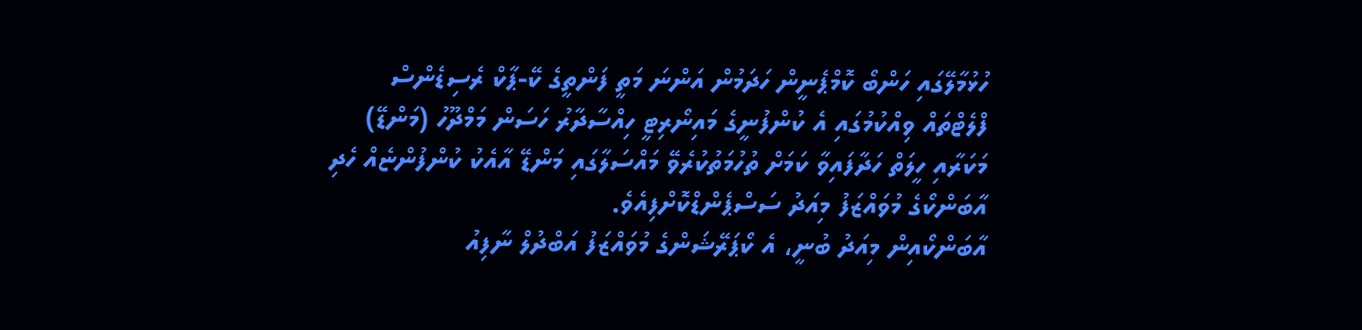ހުޅުމާލޭގައި ހަންބޯ ކޮމްޕެނީން ހަދަމުން އަންނަ މަތީ ފަންތީގެ ކޭ-ޕާކް ރެސިޑެންސް ފްލެޓްތައް ވިއްކުމުގައި އެ ކުންފުނީގެ މައިނޯރިޓީ ހިއްސާދާރު ހަސަން މަމްދޫހު (މަންޑޭ) މަކަރާއި ހީލަތް ހަދާފައިވާ ކަމަށް ތުހުމަތުކުރެވޭ މައްސަލާގައި މަންޑޭ އާއެކު ކުންފުންޏެއް ހެދި އާބަންކޯގެ މުވައްޒަފު މިއަދު ސަސްޕެންޑްކޮށްފިއެވެ.
އާބަންކޯއިން މިއަދު ބުނީ، އެ ކޯޕަރޭޝަންގެ މުވައްޒަފު އަބްދުލް ނާފިއު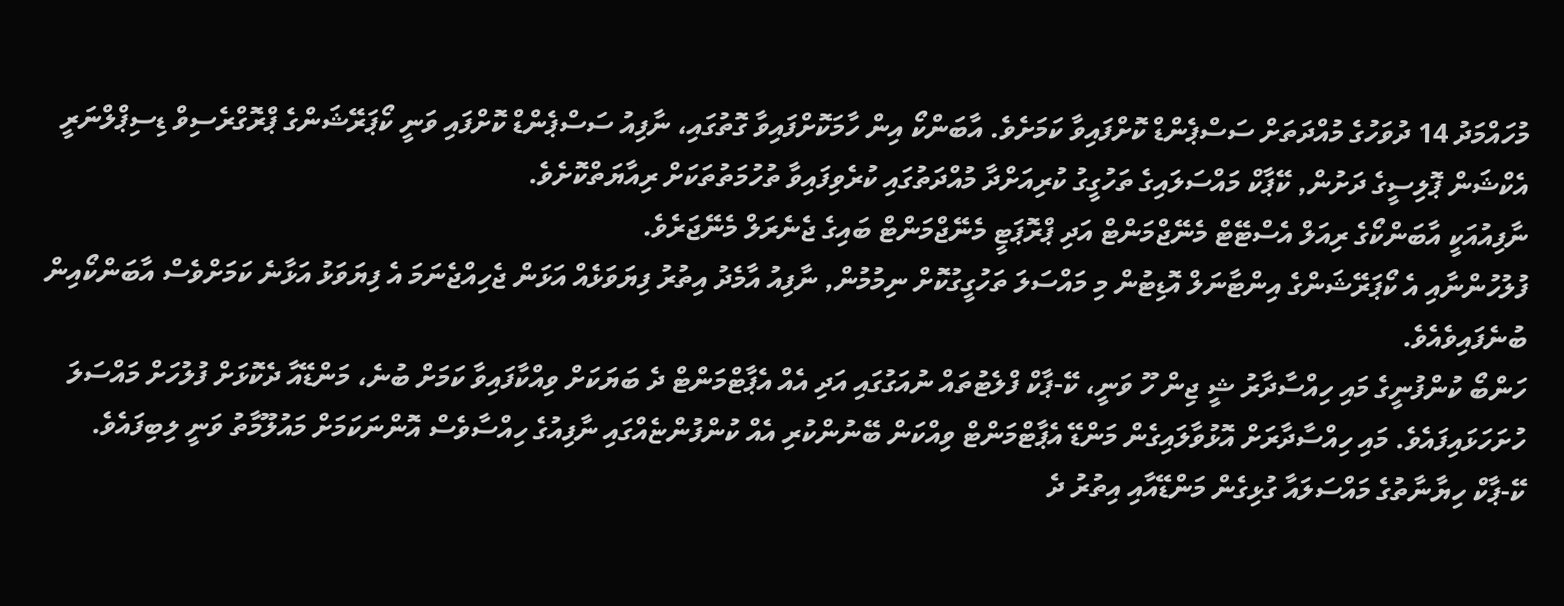މުހައްމަދު 14 ދުވަހުގެ މުއްދަތަށް ސަސްޕެންޑް ކޮށްފައިވާ ކަމަށެވެ. އާބަންކޯ އިން ހާމަކޮށްފައިވާ ގޮތުގައި، ނާފިއު ސަސްޕެންޑް ކޮށްފައި ވަނީ ކޯޕަރޭޝަންގެ ޕްރޮގްރެސިވް ޑިސިޕްލްނަރީ އެކްޝަން ޕޮލިސީގެ ދަށުން, ކޭޕާކް މައްސަލައިގެ ތަހުގީގު ކުރިއަށްދާ މުއްދަތުގައި ކުރެވިފައިވާ ތުހުމަތުތަކަށް ރިއާޔަތްކޮށެވެ.
ނާފިއުއަކީ އާބަންކޯގެ ރިއަލް އެސްޓޭޓް މެނޭޖްމަންޓް އަދި ޕްރޮޕަޓީ މެނޭޖްމަންޓް ބައިގެ ޖެނެރަލް މެނޭޖަރެވެ.
ފުލުހުންނާއި އެ ކޯޕަރޭޝަންގެ އިންޓާނަލް އޮޑިޓުން މި މައްސަލަ ތަހުގީގުކޮށް ނިމުމުން, ނާފިއު އާމެދު އިތުރު ފިޔަވަޅެއް އަޅަން ޖެހިއްޖެނަމަ އެ ފިޔަވަޅު އަޅާނެ ކަމަށްވެސް އާބަންކޯއިން ބުނެފައިވެއެވެ.
ހަންބޯ ކުންފުނީގެ މައި ހިއްސާދާރު ޝީ ޖިން ހޫ ވަނީ، ކޭ-ޕާކް ފްލެޓުތައް ނުއަގުގައި އަދި އެއް އެޕާޓްމަންޓް ދެ ބަޔަކަށް ވިއްކާފައިވާ ކަމަށް ބުނެ، މަންޑޭއާ ދެކޮޅަށް ފުލުހަށް މައްސަލަ ހުށަހަޅައިފައެވެ. މައި ހިއްސާދާރަށް އޮޅުވާލައިގެން މަންޑޭ އެޕާޓްމަންޓް ވިއްކަން ބޭނުންކުރި އެއް ކުންފުންޏެއްގައި ނާފިއުގެ ހިއްސާވެސް އޮންނަކަމަށް މައުލޫމާތު ވަނީ ލިބިފައެވެ.
ކޭ-ޕާކް ހިޔާނާތުގެ މައްސަލައާ ގުޅިގެން މަންޑޭއާއި އިތުރު ދެ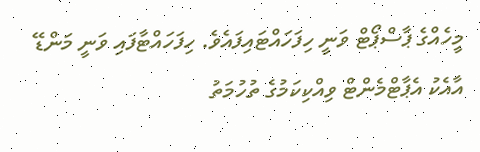މީހެއްގެ ޕާސްޕޯޓް ވަނީ ހިފަހައްޓައިފައެވެ. ހިފަހައްޓާފައި ވަނީ މަންޑޭ އާއެކު އެޕާޓްމެންޓް ވިއްކިކަމުގެ ތުހުމަތު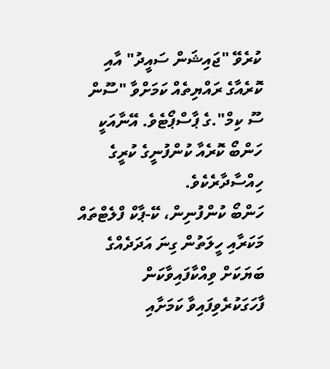ކުރެވޭ "ޖައިޝަން ސައީދު" އާއި ކޮރެއާގެ ރައްޔިތެއް ކަމަށްވާ "ސޫން ސޫ ކިމް".ގެ ޕާސްޕޯޓެވެ. އޭނާއަކީ ހަންބޯ ކޮރެއާ ކުންފުނީގެ ކުރީގެ ހިއްސާދާރެކެވެ.
ހަންބޯ ކުންފުނިން، ކޭ-ޕާކް ފްލެޓްތައް މަކަރާއި ހީލަތުން ގިނަ އަދަދެއްގެ ބަޔަކަށް ވިއްކާފައިވާކަން ފާހަގަކުރެވިފައިވާ ކަމަށާއި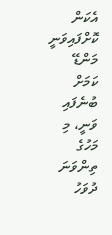އެކަން ކޮށްފައިވަނީ މަންޑޭ ކަމަށް ބުނެފައި ވަނީ، މި މަހުގެ ތިންވަނަ ދުވަހު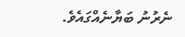ނެރުނު ބަޔާނެއްގައެވެ.